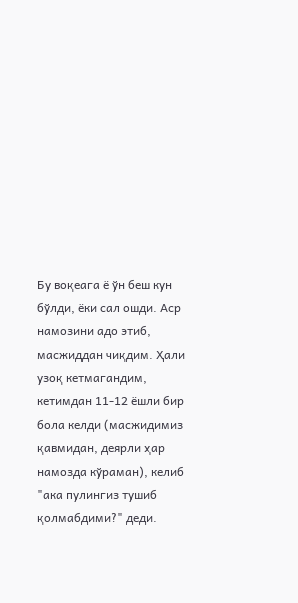Бу воқеага ё ўн беш кун бўлди, ёки сал ошди. Аср намозини адо этиб, масжиддан чиқдим. Ҳали узоқ кетмагандим, кетимдан 11-12 ёшли бир бола келди (масжидимиз қавмидан, деярли ҳар намозда кўраман), келиб "ака пулингиз тушиб қолмабдими?" деди.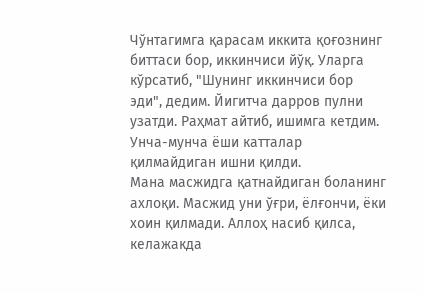Чўнтагимга қарасам иккита қоғознинг биттаси бор, иккинчиси йўқ. Уларга кўрсатиб, "Шунинг иккинчиси бор эди", дедим. Йигитча дарров пулни узатди. Раҳмат айтиб, ишимга кетдим. Унча-мунча ёши катталар қилмайдиган ишни қилди.
Мана масжидга қатнайдиган боланинг ахлоқи. Масжид уни ўғри, ёлғончи, ёки хоин қилмади. Аллоҳ насиб қилса, келажакда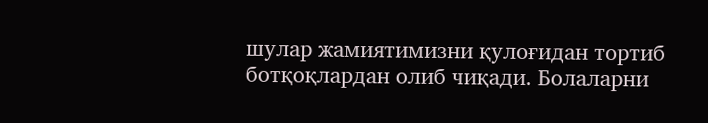шулар жамиятимизни қулоғидан тортиб ботқоқлардан олиб чиқади. Болаларни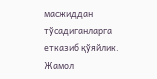масжиддан тўсадиганларга етказиб қўяйлик.
Жамол